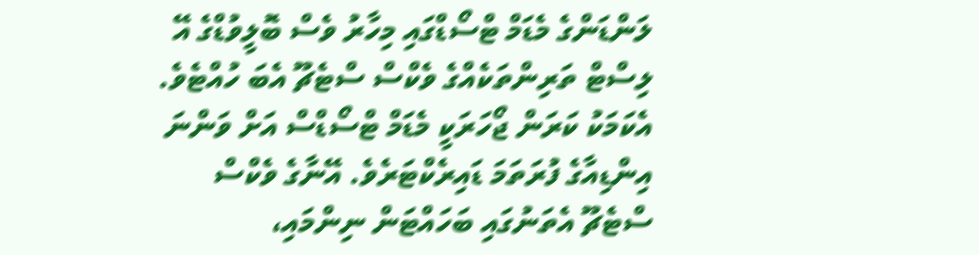ލަންޑަންގެ މެޑަމް ޓްސޯޑްގައި މިހާރު ވެސް ބޮލީވުޑްގެ އޭ ލިސްޓް ތަރިންތަކެއްގެ ވެކްސް ސްޓެޗޫ އެބަ ހުއްޓެވެ. އެކަމަކު ކަރަން ޖޯހަރަކީ މެޑަމް ޓްސޯޑްސް އަށް ވަންނަ އިންޑިއާގެ ފުރަތަމަ ޑައިރެކްޓަރެވެ. އޭނާގެ ވެކްސް ސްޓެޗޫ އެތަނުގައި ބަހައްޓަން ނިންމައި،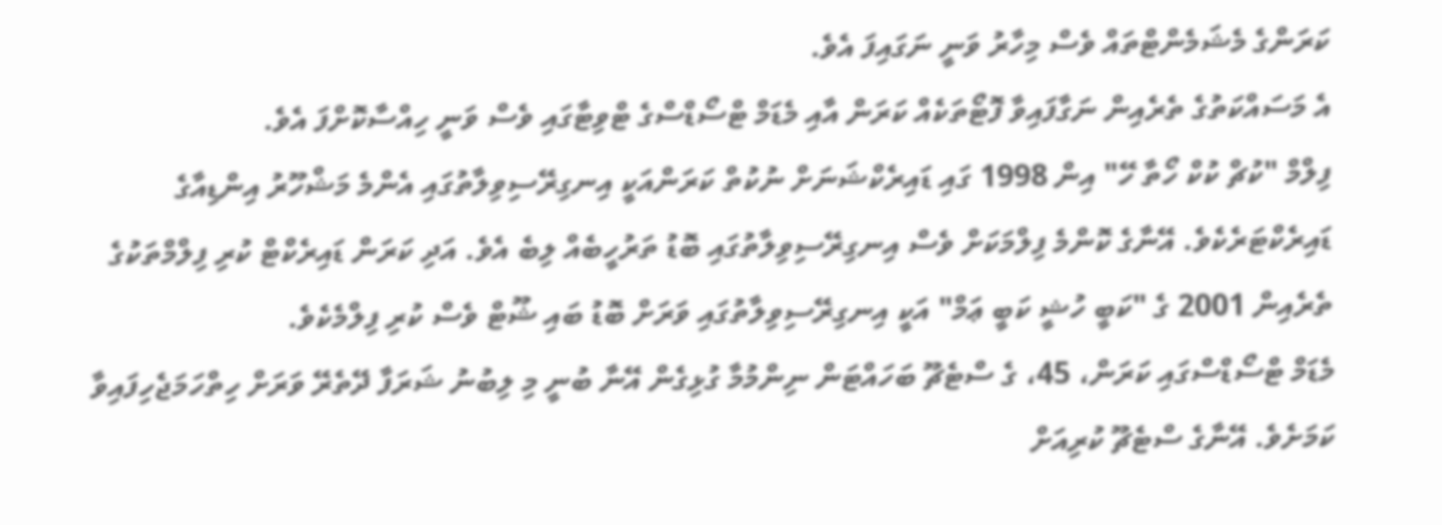ކަރަންގެ މެޝަމެންޓްތައް ވެސް މިހާރު ވަނީ ނަގައިފަ އެވެ.
އެ މަސައްކަތުގެ ތެރެއިން ނަގާފައިވާ ފޮޓޯތަކެއް ކަރަން އާއި މެޑަމް ޓްސޯޑްސްގެ ޓްވިޓާގައި ވެސް ވަނީ ހިއްސާކޮށްފަ އެވެ.
ފިލްމް "ކުޗް ކުކް ހޯތާ ހޭ" އިން 1998 ގައި ޑައިރެކްޝަނަށް ނުކުތް ކަރަންއަކީ އިނގިރޭސިވިލާތުގައި އެންމެ މަޝްހޫރު އިންޑިއާގެ ޑައިރެކްޓަރެކެވެ. އޭނާގެ ކޮންމެ ފިލްމަކަށް ވެސް އިނގިރޭސިވިލާތުގައި ބޮޑު ތަރުހީބެއް ލިބެ އެވެ. އަދި ކަރަން ޑައިރެކްޓް ކުރި ފިލްމްތަކުގެ ތެރެއިން 2001 ގެ "ކަބީ ހުޝީ ކަބީ ޢަމް" އަކީ އިނގިރޭސިވިލާތުގައި ވަރަށް ބޮޑު ބައި ޝޫޓް ވެސް ކުރި ފިލްމެކެވެ.
މެޑަމް ޓްސޯޑްސްގައި ކަރަން، 45، ގެ ސްޓެޗޫ ބަހައްޓަން ނިންމުމާ ގުޅިގެން އޭނާ ބުނީ މި ލިބުނު ޝަރަފާ ދޭތެރޭ ވަރަށް ހިތްހަމަޖެހިފައިވާ ކަމަށެވެ. އޭނާގެ ސްޓެޗޫ ކުރިއަށް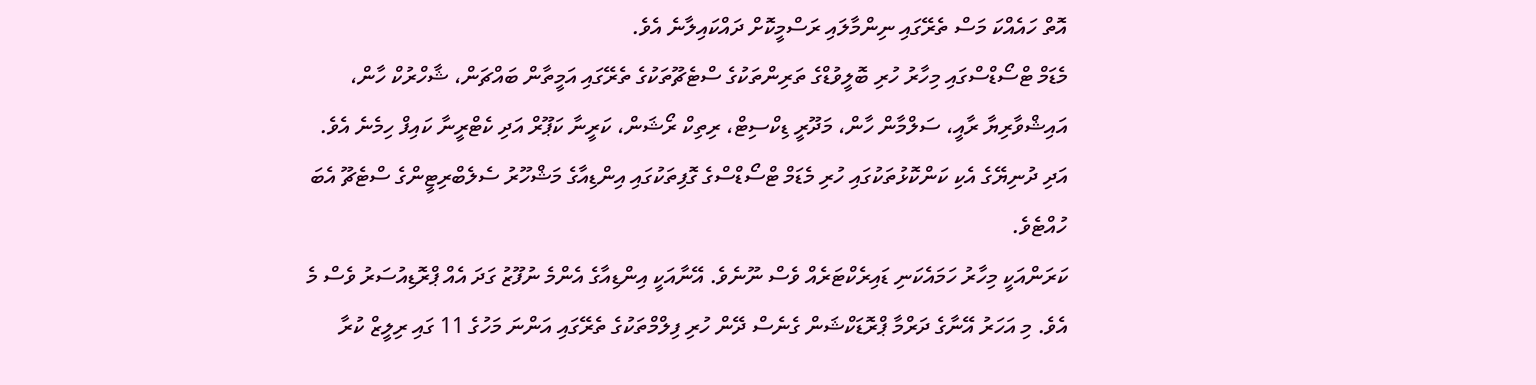އޮތް ހައެއްކަ މަސް ތެރޭގައި ނިންމާލައި ރަސްމީކޮށް ދައްކައިލާނެ އެވެ.
މެޑަމް ޓްސޯޑްސްގައި މިހާރު ހުރި ބޮލީވުޑްގެ ތަރިންތަކުގެ ސްޓެޗޫތަކުގެ ތެރޭގައި އަމީތާން ބައްޗަން، ޝާހްރުކް ހާން، އައިޝްވާރިޔާ ރާއީ، ސަލްމާން ހާން، މަދޫރީ ޑިކްސިޓް، ރިތިކް ރޯޝަން، ކަރީނާ ކަޕޫރް އަދި ކެޓްރީނާ ކައިފް ހިމެނެ އެވެ.
އަދި ދުނިޔޭގެ އެކި ކަންކޮޅުތަކުގައި ހުރި މެޑަމް ޓްސޯޑްސްގެ ގޮފިތަކުގައި އިންޑިއާގެ މަޝްހޫރު ސެލެބްރިޓީންގެ ސްޓެޗޫ އެބަ ހުއްޓެވެ.
ކަރަންއަކީ މިހާރު ހަމައެކަނި ޑައިރެކްޓަރެއް ވެސް ނޫނެވެ. އޭނާއަކީ އިންޑިއާގެ އެންމެ ނުފޫޒު ގަދަ އެއް ޕްރޮޑިއުސަރު ވެސް މެ އެވެ. މި އަހަރު އޭނާގެ ދަރްމާ ޕްރޮޑަކްޝަން ގެނެސް ދޭން ހުރި ފިލްމްތަކުގެ ތެރޭގައި އަންނަ މަހުގެ 11 ގައި ރިލީޒް ކުރާ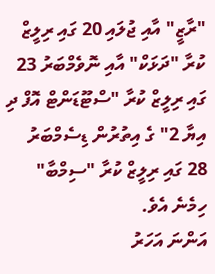"ރާޒީ" އާއި ޖުލައި 20 ގައި ރިލީޒް ކުރާ "ދަޅަކް" އާއި ނޮވެމްބަރު 23 ގައި ރިލީޒް ކުރާ "ސްޓޫޑަންޓް އޮފް ދި އިޔާ 2" ގެ އިތުރުން ޑިސެމްބަރު 28 ގައި ރިލީޒް ކުރާ "ސިމްބާ" ހިމެނެ އެވެ.
އަންނަ އަހަރު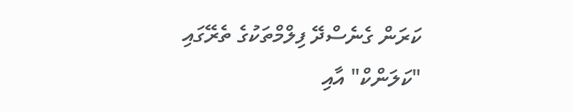ކަރަން ގެނެސްދޭ ފިލްމްތަކުގެ ތެރޭގައި "ކަލަންކް" އާއި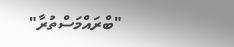"ބްރައްމަސްތުރާ"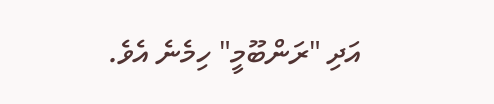އަދި "ރަންބޫމީ" ހިމެނެ އެވެ.